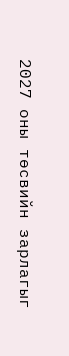2027 оны төсвийн зарлагыг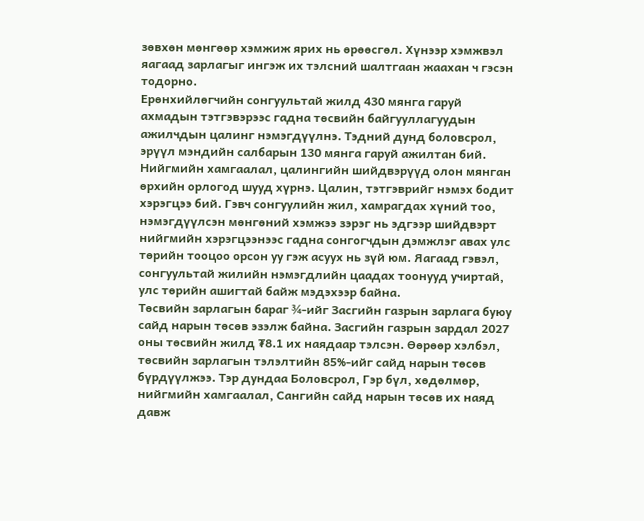зөвхөн мөнгөөр хэмжиж ярих нь өрөөсгөл. Хүнээр хэмжвэл яагаад зарлагыг ингэж их тэлсний шалтгаан жаахан ч гэсэн тодорно.
Ерөнхийлөгчийн сонгуультай жилд 430 мянга гаруй ахмадын тэтгэвэрээс гадна төсвийн байгууллагуудын ажилчдын цалинг нэмэгдүүлнэ. Тэдний дунд боловсрол, эрүүл мэндийн салбарын 130 мянга гаруй ажилтан бий. Нийгмийн хамгаалал, цалингийн шийдвэрүүд олон мянган өрхийн орлогод шууд хүрнэ. Цалин, тэтгэврийг нэмэх бодит хэрэгцээ бий. Гэвч сонгуулийн жил, хамрагдах хүний тоо, нэмэгдүүлсэн мөнгөний хэмжээ зэрэг нь эдгээр шийдвэрт нийгмийн хэрэгцээнээс гадна сонгогчдын дэмжлэг авах улс төрийн тооцоо орсон уу гэж асуух нь зүй юм. Яагаад гэвэл, сонгуультай жилийн нэмэгдлийн цаадах тоонууд учиртай, улс төрийн ашигтай байж мэдэхээр байна.
Төсвийн зарлагын бараг ¾-ийг Засгийн газрын зарлага буюу сайд нарын төсөв эзэлж байна. Засгийн газрын зардал 2027 оны төсвийн жилд ₮8.1 их наядаар тэлсэн. Өөрөөр хэлбэл, төсвийн зарлагын тэлэлтийн 85%-ийг сайд нарын төсөв бүрдүүлжээ. Тэр дундаа Боловсрол, Гэр бүл, хөдөлмөр, нийгмийн хамгаалал, Сангийн сайд нарын төсөв их наяд давж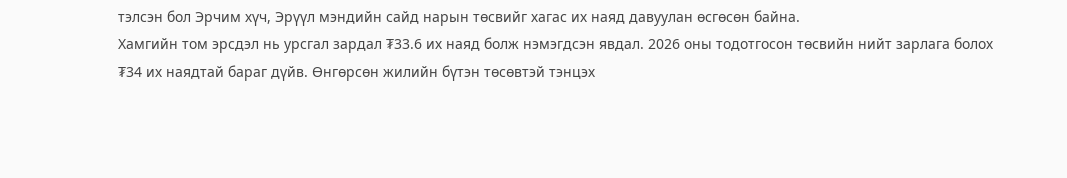тэлсэн бол Эрчим хүч, Эрүүл мэндийн сайд нарын төсвийг хагас их наяд давуулан өсгөсөн байна.
Хамгийн том эрсдэл нь урсгал зардал ₮33.6 их наяд болж нэмэгдсэн явдал. 2026 оны тодотгосон төсвийн нийт зарлага болох ₮34 их наядтай бараг дүйв. Өнгөрсөн жилийн бүтэн төсөвтэй тэнцэх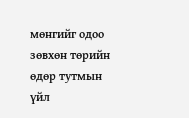мөнгийг одоо зөвхөн төрийн өдөр тутмын үйл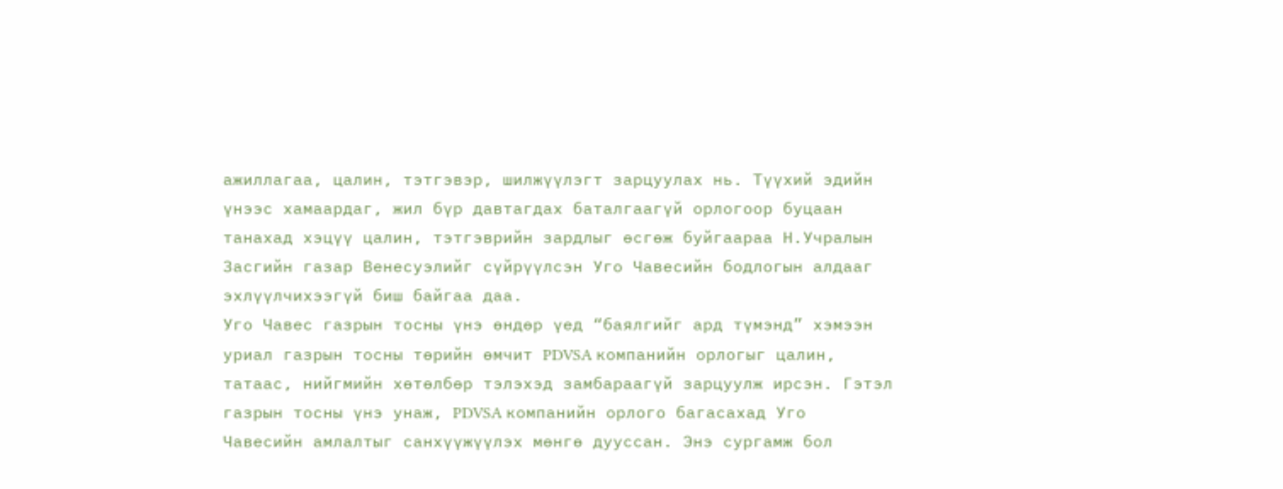ажиллагаа, цалин, тэтгэвэр, шилжүүлэгт зарцуулах нь. Түүхий эдийн үнээс хамаардаг, жил бүр давтагдах баталгаагүй орлогоор буцаан танахад хэцүү цалин, тэтгэврийн зардлыг өсгөж буйгаараа Н.Учралын Засгийн газар Венесуэлийг сүйрүүлсэн Уго Чавесийн бодлогын алдааг эхлүүлчихээгүй биш байгаа даа.
Уго Чавес газрын тосны үнэ өндөр үед “баялгийг ард түмэнд” хэмээн уриал газрын тосны төрийн өмчит PDVSA компанийн орлогыг цалин, татаас, нийгмийн хөтөлбөр тэлэхэд замбараагүй зарцуулж ирсэн. Гэтэл газрын тосны үнэ унаж, PDVSA компанийн орлого багасахад Уго Чавесийн амлалтыг санхүүжүүлэх мөнгө дууссан. Энэ сургамж бол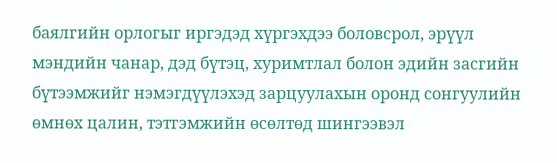баялгийн орлогыг иргэдэд хүргэхдээ боловсрол, эрүүл мэндийн чанар, дэд бүтэц, хуримтлал болон эдийн засгийн бүтээмжийг нэмэгдүүлэхэд зарцуулахын оронд сонгуулийн өмнөх цалин, тэтгэмжийн өсөлтөд шингээвэл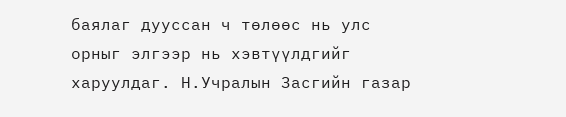баялаг дууссан ч төлөөс нь улс орныг элгээр нь хэвтүүлдгийг харуулдаг. Н.Учралын Засгийн газар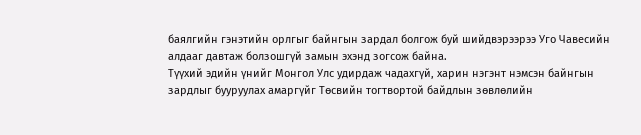баялгийн гэнэтийн орлгыг байнгын зардал болгож буй шийдвэрээрээ Уго Чавесийн алдааг давтаж болзошгүй замын эхэнд зогсож байна.
Түүхий эдийн үнийг Монгол Улс удирдаж чадахгүй, харин нэгэнт нэмсэн байнгын зардлыг бууруулах амаргүйг Төсвийн тогтвортой байдлын зөвлөлийн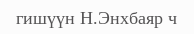гишүүн Н.Энхбаяр ч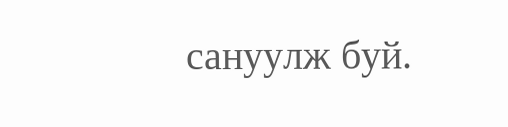сануулж буй.